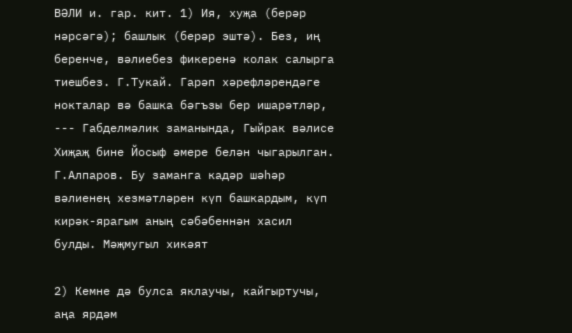ВӘЛИ и. гар. кит. 1) Ия, хуҗа (берәр нәрсәгә); башлык (берәр эштә). Без, иң беренче, вәлиебез фикеренә колак салырга тиешбез. Г.Тукай. Гарәп хәрефләрендәге нокталар вә башка бәгъзы бер ишарәтләр, --- Габделмәлик заманында, Гыйрак вәлисе Хиҗаҗ бине Йосыф әмере белән чыгарылган. Г.Алпаров. Бу заманга кадәр шәһәр вәлиенең хезмәтләрен күп башкардым, күп кирәк-ярагым аның сәбәбеннән хасил булды. Мәҗмугыл хикәят

2) Кемне дә булса яклаучы, кайгыртучы, аңа ярдәм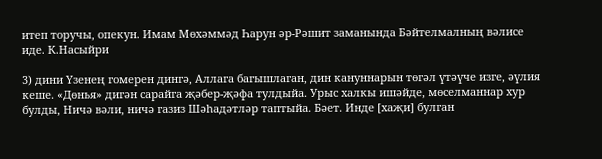итеп торучы, опекун. Имам Мөхәммәд Һарун әр-Рәшит заманында Бәйтелмалның вәлисе иде. К.Насыйри

3) дини Үзенең гомерен дингә, Аллага багышлаган, дин кануннарын төгәл үтәүче изге, әүлия кеше. «Дөнья» дигән сарайга җәбер-җәфа тулдыйа. Урыс халкы ишәйде, мөселманнар хур булды, Ничә вәли, ничә газиз Шәһадәтләр таптыйа. Бәет. Инде [хаҗи] булган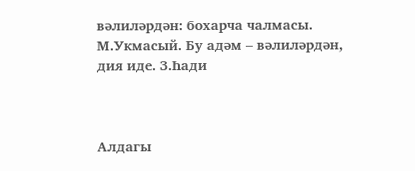вәлиләрдән: бохарча чалмасы. М.Укмасый. Бу адәм – вәлиләрдән, дия иде. З.Һади



Алдагы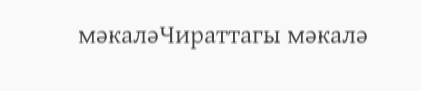мәкаләЧираттагы мәкалә